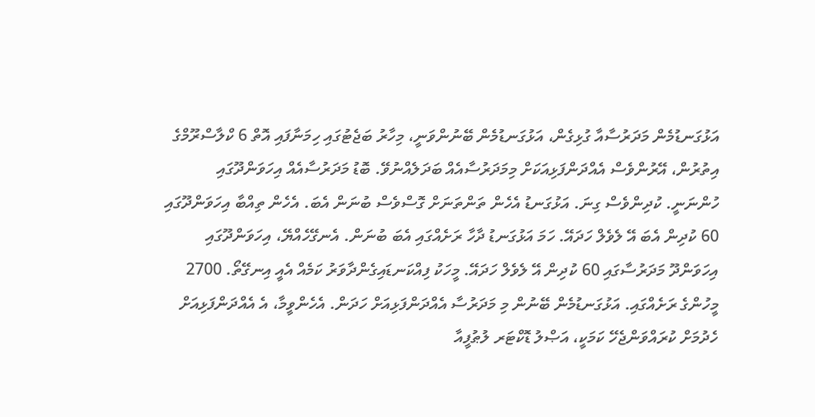އަޅުގަނޑުމެން މަދަރުސާއާ ގުޅިގެން، އަޅުގަނޑުމެން ބޭނުންވަނީ، މިހާރު ބަޖެޓުގައި ހިމަނާފައި އޮތް 6 ކްލާސްރޫމްގެ އިތުރުން، އޭރުންވެސް އެއްދަންފަޅިއަކަށް މިމަދަރުސާއެއް ބަދަލެއްނުވޭ. ބޮޑު މަދަރުސާއެއް އިހަވަންދޫގައި ހުންނަނީ. ކުދިންވެސް ގިނަ. އަޅުގަނޑު އެހެން ތަންތަނަށް ގޮސްވެސް ބުނަން އެބަ. އެހެން ތިއްބާ އިހަވަންދޫގައި 60 ކުދިން އެބަ އޭ ލެވެލް ހަދައޭ. ހަމަ އަޅުގަނޑު ދާހާ ރަށެއްގައި އެބަ ބުނަން. އެނގޭހެއްޔޭ، އިހަވަންދޫގައި އިހަވަންދޫ މަދަރުސާގައި 60 ކުދިން އޭ ލެވެލް ހަދައޭ. މީހަކު ފިއްކަނޑައިގެންދާވަރު ކަމެއް އެއީ އިނގޭތޯ. 2700 މީހުންގެ ރަށެއްގައި. އަޅުގަނޑުމެން ބޭނުން މި މަދަރުސާ އެއްދަންފަޅިއަށް ހަދަން. އެހެންވީމާ، އެ އެއްދަންފަޅިއަށް ހެދުމަށް ކުރައްވަންޖެހޭ ކަމަކީ، އަޞްލު ޑޮކްޓަރ ލުޠުފީއާ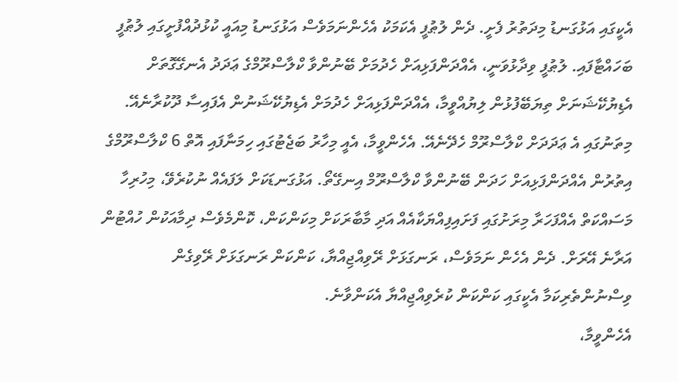އެކީގައި އަޅުގަނޑު މިދަތުރު ފެށީ. ދެން ލުޠުފީ އެކަމަކު އެހެންނަމަވެސް އަޅުގަނޑު މިއައީ ކުޅުދުއްފުށީގައި ލުޠުފީ ބަހައްޓާފައި. ލުޠުފީ ވިދާޅުވަނީ، އެއްދަންފަޅިއަށް ހެދުމަށް ބޭނުންވާ ކްލާސްރޫމްގެ ޢަދަދު އެނގޭގޮތަށް އެޑިޔުކޭޝަނަށް ތިޔަބޭފުޅުން ލިޔުއްވީމާ، އެއްދަންފަޅިއަށް ހެދުމަށް އެޑިޔުކޭޝަނުން އެފައިސާ ދޫކުރާނެއޭ. މިތަނުގައި އެ ޢަދަދަށް ކްލާސްރޫމް ހެދޭނެއޭ. އެހެންވީމާ، އެއީ މިހާރު ބަޖެޓުގައި ހިމަނާފައި އޮތް 6 ކްލާސްރޫމްގެ އިތުރުން އެއްދަންފަޅިއަށް ހަދަން ބޭނުންވާ ކްލާސްރޫމް އިނގޭތޯ. އަޅުގަނޑަކަށް ލަފައެއް ނުކުރެވޭ، މިހުރިހާ މަސައްކަތް އެއްފަހަރާ މިރަށުގައި ފަށައިފިއްޔަކާއެއް އަދި މާބާރަކަށް މިކަންކަން، ކޮންމެވެސް ދިމާއަކުން ހުއްޓުން އަރާނެ އޭރަށް. ދެން އެހެން ނަމަވެސް، ރަނގަޅަށް ރޭވިއްޖިއްޔާ، ކަންކަން ރަނގަޅަށް ރޭވިގެން ވިސްނުންތެރިކަމާ އެކީގައި ކަންކަން ކުރެވިއްޖިއްޔާ އެކަންވާނެ.
އެހެންވީމާ،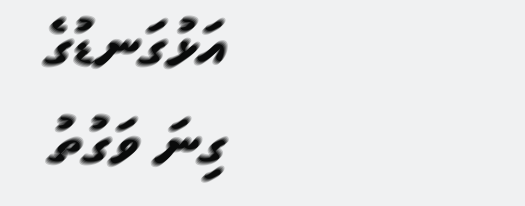އަޅުގަނޑުގެ ގިނަ ވަގުތު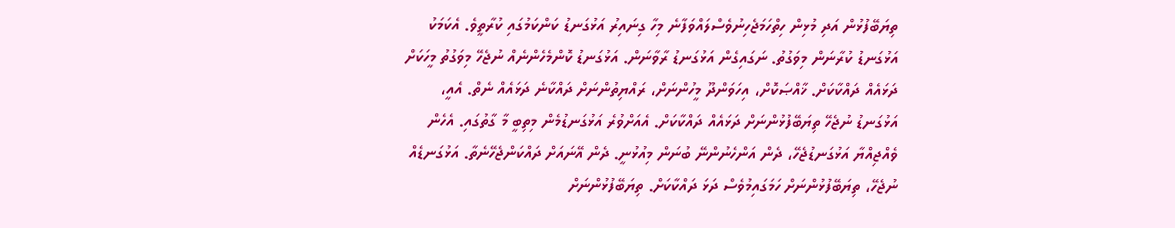ތިޔަބޭފުޅުން އަދި މުޅިން ހިތްހަމަޖެހިނުވެސްލައްވަފާނެ މިހާ ގިނައިރު އަޅުގަނޑު ކަންކަމުގައި ކުރާތީވެ. އެކަމަކު އަޅުގަނޑު ކުރާނަން މިވަގުތު. ނަގައިގެން އަޅުގަނޑު ރާވާނަން. އަޅުގަނޑު ކޮންމެހެންނެއް ނުޖެހޭ މިވަގުތު މީހަކަށް ދަޅައެއް ދައްކާކަށް. ޚާއްޞަކޮށް، އިހަވަންދޫ މީހުންނަށް، ރައްޔިތުންނަށް ދައްކާނެ ދަޅައެއް ނެތް. އެއީ، އަޅުގަނޑު ނުޖެހޭ ތިޔަބޭފުޅުންނަށް ދަޅައެއް ދައްކާކަށް. އެއަށްވުރެ އަޅުގަނޑުމެން މިތިބީ މާ ގާތުގައި. އެހެން ވެއްޖިއްޔާ އަޅުގަނޑުޖެހޭ، ދެން އަންހެނުންނޭ ބުނަން މިއުޅުނީ. ދެން އޭނައަށް ދައްކަންޖެހޭނެތާ. އަޅުގަނޑެއް ނުޖެހޭ، ތިޔަބޭފުޅުންނަށް ހަމަގައިމުވެސް ދަޅަ ދައްކާކަށް. ތިޔަބޭފުޅުންނަށް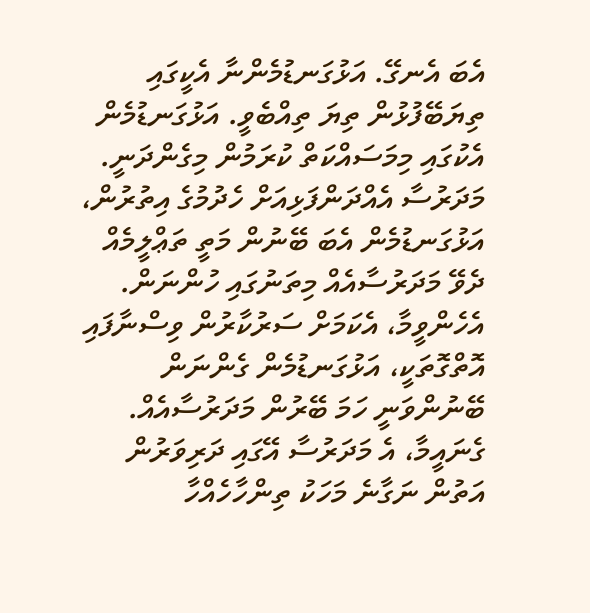އެބަ އެނގޭ. އަޅުގަނޑުމެންނާ އެކީގައި ތިޔަބޭފުޅުން ތިޔަ ތިއްބެވީ. އަޅުގަނޑުމެން އެކުގައި މިމަސައްކަތް ކުރަމުން މިގެންދަނީ.
މަދަރުސާ އެއްދަންފަޅިއަށް ހެދުމުގެ އިތުރުން، އަޅުގަނޑުމެން އެބަ ބޭނުން މަތީ ތަޢްލީމެއް ދެވޭ މަދަރުސާއެއް މިތަނުގައި ހުންނަން. އެހެންވީމާ، އެކަމަށް ސަރުކާރުން ވިސްނާފައި އޮތްގޮތަކީ، އަޅުގަނޑުމެން ގެންނަން ބޭނުންވަނީ ހަމަ ބޭރުން މަދަރުސާއެއް. ގެނައީމާ، އެ މަދަރުސާ އޭގައި ދަރިވަރުން އަތުން ނަގާނެ މަހަކު ތިންހާހެއްހާ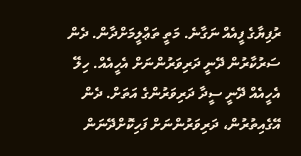ރުފިޔާގެ ފީއެއް ނަގާނެ. މަތީ ތަޢްލީމަށްދާން. ދެން ސަރުކާރުން ދޭނީ ދަރިވަރުންނަށް އެހީއެއް. ހިލޭ އެހީއެއް ދޭނީ ސީދާ ދަރިވަރުންގެ އަތަށް. ދެން އޭގެއިތުރުން، ދަރިވަރުންނަށް ފަހިކޮށްދޭނަން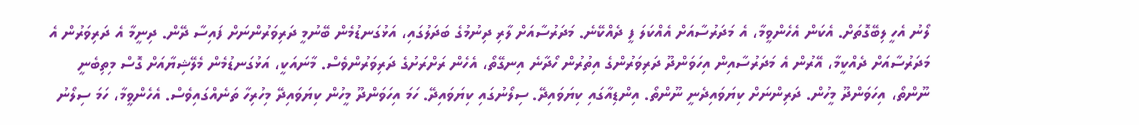ލޯނު އެހީ ލިބޭގޮތަށް. އެކަން އެހެންވީމާ، އެ މަދަރުސާއަށް އެއްކަލަ ފީ ދެއްކޭނެ. މަދަރުސާއަށް ލާރި ދިނުމުގެ ބަދަލުގައި، އަޅުގަނޑުމެން ބޭނުމީ ދަރިވަރުންނަށް ފައިސާ ދޭން. ދިނީމާ އެ ދަރިވަރުން އެ މަދަރުސާއަށް ދެއްކީމާ، އޭރުން އެ މަދަރުސާއިން އިހަވަންދޫ ދަރިވަރުންގެ އިތުރުން ހޯދާނެ އިނގޭތޯ، އެހެން ރަށްރަށުގެ ދަރިވަރުންވެސް. މާނައަކީ، އަޅުގަނޑުމެން މެލޭޝިޔާއަށް ގޮސް މިތިބެނީ ނޫންތޯ، އިހަވަންދޫ މީހުން. ދަރިންނަށް ކިޔަވައިދެނީ ނޫންތޯ. އިންޑިއާގައި ކިޔަވައިދޭ. ސިލޯނުގައި ކިޔަވައިދޭ. ހަމަ އިހަވަންދޫ މީހުން ކިޔަވައިދޭ މިހުރިހާ ތަނެއްގައިވެސް. އެހެންވީމާ، ހަމަ ސިލޯނު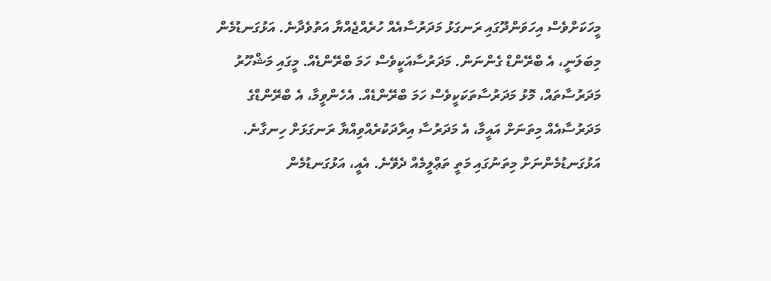މީހަކަށްވެސް އިހަވަންދޫގައި ރަނގަޅު މަދަރުސާއެއް ހުރެއްޖެއްޔާ އަތުވެދާނެ. އަޅުގަނޑުމެން މިބަލަނީ، އެ ބްރޭންޑް ގެންނަން. މަދަރުސާއަކީވެސް ހަމަ ބްރޭންޑެއް. މީގައި މަޝްހޫރު މަދަރުސާތައް، މޮޅު މަދަރުސާތަކަކީވެސް ހަމަ ބްރޭންޑެއް. އެހެންވީމާ، އެ ބްރޭންޑްގެ މަދަރުސާއެއް މިތަނަށް އައީމާ، އެ މަދަރުސާ އިރާދަކުރެއްވިއްޔާ ރަނގަޅަށް ހިނގާނެ. އަޅުގަނޑުމެންނަށް މިތަނުގައި މަތީ ތަޢްލީމެއް ދެވޭނެ. އެއީ، އަޅުގަނޑުމެން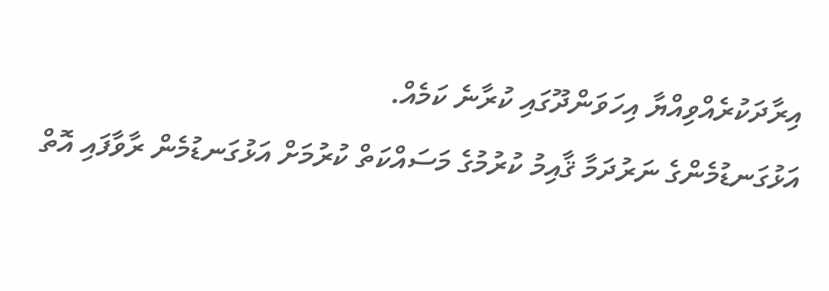އިރާދަކުރެއްވިއްޔާ އިހަވަންދޫގައި ކުރާނެ ކަމެއް.
އަޅުގަނޑުމެންގެ ނަރުދަމާ ޤާއިމު ކުރުމުގެ މަސައްކަތް ކުރުމަށް އަޅުގަނޑުމެން ރާވާފައި އޮތް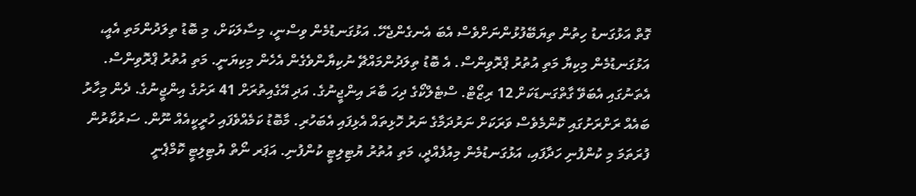ގޮތް އަޅުގަނޑު ހިތުން ތިޔަބޭފުޅުންނަށްވެސް އެބަ އެނގެންޖެހޭ. އަޅުގަނޑުމެން ވިސްނީ، މިސާލަކަށް، މި ބޮޑު ތިލަދުންމަތި އެއީ، އަޅުގަނޑުމެން މިކިޔާ މަތި އުތުރު ޕްރޮވިންސް. އެ ބޮޑު ތިލަދުންމައްޗޭ ނުކިޔާންވެގެން އެހެން މިކިޔަނީ. މަތި އުތުރު ޕްރޮވިންސް. އެތަނުގައި އެބަވޭ ގާތްގަނޑަކަށް 12 ރިޒޯޓް. ސްޓެލްކޯގެ ދިހަ ބާރަ އިންޖީނުގެ. އަދި އޭގެއިތުރަށް 41 ރަށުގެ އިންޖީނުގެ. ދެން މިހާރު ބައެއް ރަށްރަށުގައި ކޮންމެވެސް ވަރަކަށް ނަރުދަމާގެ ނަރު ހޮޅިތައް އެޅިފައި އެބަހުރި. މާބޮޑު ކަމެއްވެފައި ހުރީކީއެއް ނޫން. ސަރުކާރުން ފުރަތަމަ މި ކުންފުނި ހަދާފައި، އަޅުގަނޑުމެން މިއުފެއްދީ، މަތި އުތުރު ޔުޓިލިޓީ ކުންފުނި. އަޕަރ ނޯތް ޔުޓިލިޓީ ކޮމްޕެނީ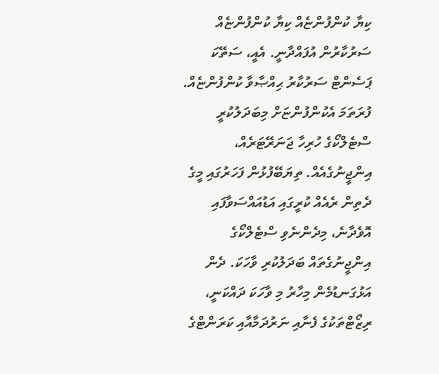ކިޔާ ކުންފުންޏެއް ކިޔާ ކުންފުންޏެއް ސަރުކާރުން އުފައްދާނީ. އެއީ، ސަތޭކަ ޕަސެންޓް ސަރުކާރު ޙިއްޞާވާ ކުންފުންޏެއް. ފުރަތަމަ އެކުންފުންޏަށް މިބަދަލުކުރީ ސްޓެލްކޯގެ ހުރިހާ ޖަނަރޭޓަރެއް، އިންޖީނުގެއެއް. ތިޔަބޭފުޅުން ފަހަރުގައި މީގެ ދެތިން ރެއެއް ކުރީގައި އަޑުއައްސަވާފައި އޮވެދާނެ، މިދެންނެވި ސްޓެލްކޯގެ އިންޖީނުގެތައް ބަދަލުކުރި ވާހަކަ. ދެން އަޅުގަނޑުމެން މިހާރު މި ވާހަކަ ދައްކަނީ، ރިޒޯޓްތަކުގެ ފެނާއި ނަރުދަމާއާއި ކަރަންޓްގެ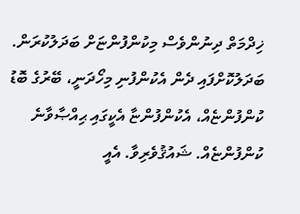ޚިދްމަތް ދިނުންވެސް މިކުންފުންޏަށް ބަދަލުކުރަން. ބަދަލުކޮށްފައި ދެން އެކުންފުނި މިހޯދަނީ، ބޭރުގެ ބޮޑު ކުންފުންޏެއް، އެކުންފުންޏާ އެކީގައި ޙިއްޞާވާނެ ކުންފުންޏެއް. ޝައުޤުވެރިވާ. އެއީ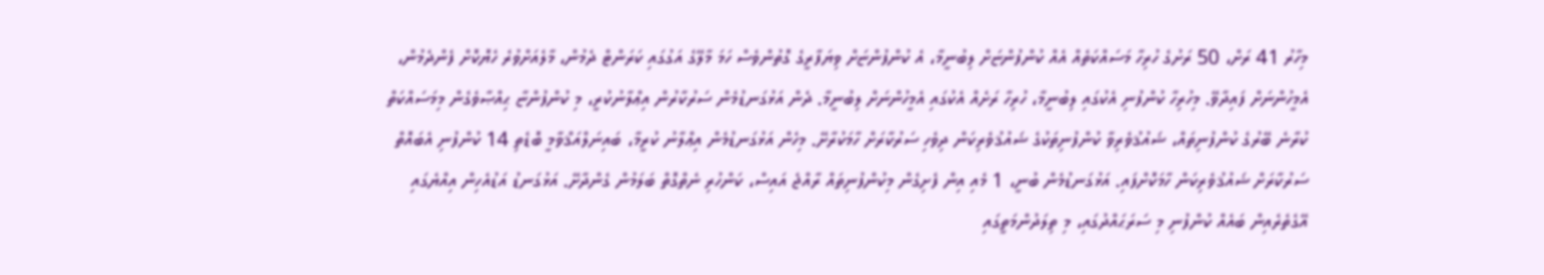މިހާރު 41 ރަށް، 50 ރަށުގެ ހުރިހާ މަސައްކަތެއް އެއް ކުންފުންޏަށް ލިބުނީމާ، އެ ކުންފުންޏަށް ވިޔަފާރީގެ ގޮތުންވެސް ހަމަ މާލޭގެ އަގުގައި ކަރަންޓް ދެމުން، މާލެއަށްވުރެ ހެޔޮކޮށް ފެންދެމުން، އެމީހުންނަށް ފައިދާވޭ. މިހުރިހާ ކުންފުނި އެކުގައި ލިބުނީމާ، ހުރިހާ ރަށެއް އެކުގައި އެމީހުންނަށް ލިބުނީމާ. ދެން އަޅުގަނޑުމެން ސަރުކާރުން އިޢްލާނުކުރީ، މި ކުންފުންޏާ ޙިއްޞާވެގެން މިމަސައްކަތް ކުރާނެ ބޭރުގެ ކުންފުނިތައް، ޝައުޤުވެރިވާ ކުންފުނިތަކުގެ ޝައުޤުވެރިކަން ދިވެހި ސަރުކާރަށް ހާމަކުރާށޭ. މިހެން އަޅުގަނޑުމެން އިޢްލާނު ކުރީމާ، ބައިނަލްއަޤްވާމީ ބޮޑެތި 14 ކުންފުނި އެބައޮތް ސަރުކާރަށް ޝައުޤުވެރިކަން ހާމަކޮށްފައި. އަޅުގަނޑުމެން ބުނީ، 1 މެއި އިން ފެށިގެން މިކުންފުނިތައް ރާއްޖެ އައިސް، ކަންހުރި ނެތްގޮތް ބަލަމުން ގެންދާށޭ. އަޅުގަނޑު އަޑުއެހިން އިއްޔެގައި އޭގެތެރެއިން ބައެއް ކުންފުނި މި ސަރަޙައްދުގައި، މި ތިލަދުންމަތީގައި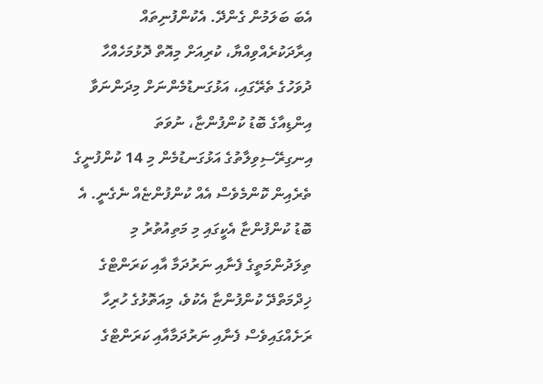އެބަ ބަލަމުން ގެންދޭ. އެކުންފުނިތައް އިރާދަކުރެއްވިއްޔާ، ކުރިއަށް މިއޮތް ދޮޅުމަހެއްހާ ދުވަހުގެ ތެރޭގައި، އަޅުގަނޑުމެންނަށް މިދަންނަވާ އިންޑިއާގެ ބޮޑު ކުންފުންޏާ، ނުވަތަ އިނގިރޭސިވިލާތުގެ އަޅުގަނޑުމެން މި 14 ކުންފުނީގެ ތެރެއިން ކޮންމެވެސް އެއް ކުންފުންޏެއް ނެގެނީ. އެ ބޮޑު ކުންފުންޏާ އެކީގައި މި މަތިއުތުރު މި ތިލަދުންމަތީގެ ފެނާއި ނަރުދަމާ އާއި ކަރަންޓްގެ ޚިދްމަތްދޭ ކުންފުންޏާ އެކުވެ، މިއަތޮޅުގެ ހުރިހާ ރަށެއްގައިވެސް ފެނާއި ނަރުދަމާއާއި ކަރަންޓްގެ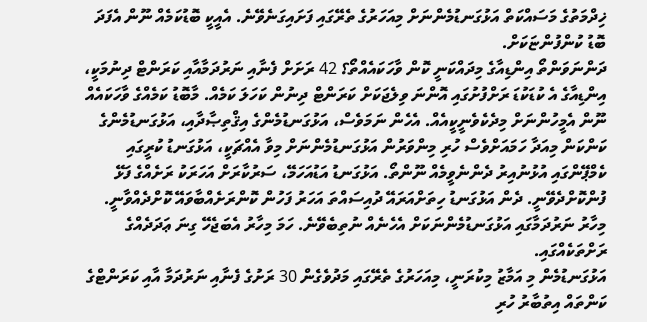ޚިދްމަތުގެ މަސައްކަތް އަޅުގަނޑުމެންނަށް މިއަހަރުގެ ތެރޭގައި ފަށައިގަނެވޭނެ. އެއީކީ ބޮޑުކަމެއް ނޫން އެފަދަ ބޮޑު ކުންފުންޏަކަށް.
ދަންނަވަންތޯ އިންޑިއާގެ މިދައްކަނީ ކޮން ވާހަކައެއްތޯ؟ 42 ރަށަށް ފެނާއި ނަރުދަމާއާއި ކަރަންޓް ދިނުމަކީ، އިންޑިއާގެ އެ ކުޑަކުޑަ ރަށްފުށުގައި އޮންނަ ވިލެޖަކަށް ކަރަންޓް ދިނުން ކަހަލަ ކަމެއް. މާބޮޑު ކަމެއްގެ ވާހަކައެއް ނޫން އެމީހުންނަށް މިދެކެވެނީކީއެއް. އެހެން ނަމަވެސް، އަޅުގަނޑުމެންގެ އިޤްތިޞާދާއި، އަޅުގަނޑުމެންގެ ކަންކަން މިއަދާ ހަމައަށްވެސް ހުރި މިންވަރުން އަޅުގަނޑުމެންނަށް މިވާ އެއްޗަކީ، އަޅުގަނޑު ކުރީގައި ކެމްޕޭންގައި އުޅުނުއިރު ދެންނެވީމެއް ނޫންތޯ. އަޅުގަނޑު އަޑުއަހަމޭ، ސަރުކާރަށް އަހަރަކު ރަށެއްގެ ފަޅޭ ފުންކޮށްދެވޭނީ. ދެން އަޅުގަނޑު ހިތަށްއަރައޭ ދުއިސައްތަ އަހަރު ފަހުން ކޮންރަށެއްބާވައޭ ކޮށްދެއްވާނީ. މިހާރު ނަރުދަމާގައި އަޅުގަނޑުމެންނަކަށް އެހެނެއް ނުތިބެވޭނެ. ހަމަ މިހާރު އެބަޖެހޭ ގިނަ ޢަދަދެއްގެ ރަށްތަކެއްގައި.
އަޅުގަނޑުމެން މި އަމާޒު މިކުރަނީ، މިއަހަރުގެ ތެރޭގައި މަދުވެގެން 30 ރަށުގެ ފެނާއި ނަރުދަމާ އާއި ކަރަންޓްގެ ކަންތައް އިތުބާރު ހުރި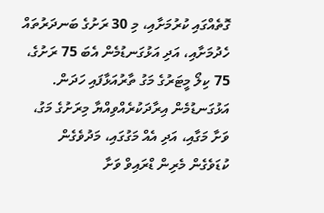ގޮތެއްގައި ކުރުމަށާއި، މި 30 ރަށުގެ ބަނދަރުތައް ހެދުމަށާއި، އަދި އަޅުގަނޑުމެން އެބަ 75 ރަށުގެ، 75 ކިލޯ މީޓަރުގެ މަގު ތާރުއަޅާފައި ހަދަން. އަޅުގަނޑުމެން އިރާދަކުރެއްވިއްޔާ މިރަށުގެ މަގު، ވަށާ މަގާއި، އަދި އެއް މަގުގައި، މަދުވެގެން ކުޑަވެގެން މެރިން ޑްރައިވް ވަށާ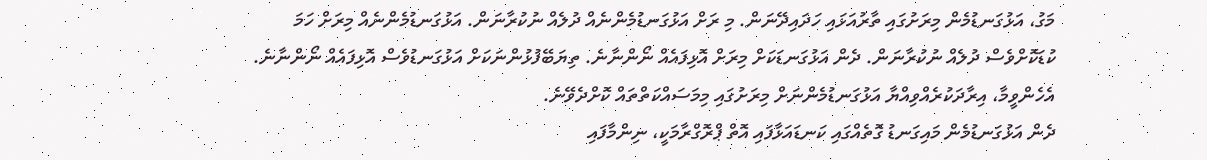މަގު، އަޅުގަނޑުމެން މިރަށުގައި ތާރުއަޅައި ހަދައިދޭނަން. މި ރަށް އަޅުގަނޑުމެންނެއް ދުލެއް ނުކުރާނަން. އަޅުގަނޑުމެންނެއް މިރަށް ހަމަ ކުޑަކޮށްވެސް ދުލެއް ނުކުރާނަން. ދެން އަޅުގަނޑަކަށް މިރަށް އޮޅިފައެއް ނޯންނާނެ. ތިޔަބޭފުޅުންނަކަށް އަޅުގަނޑުވެސް އޮޅިފައެއް ނޯންނާނެ. އެހެންވީމާ، އިރާދަކުރެއްވިއްޔާ އަޅުގަނޑުމެންނަށް މިރަށުގައި މިމަސައްކަތްތައް ކޮށްދެވޭނެ.
ދެން އަޅުގަނޑުމެން މައިގަނޑު ގޮތެއްގައި ކަނޑައަޅާފައި އޮތް ޕްރޮގްރާމަކީ، ނިންމާފައި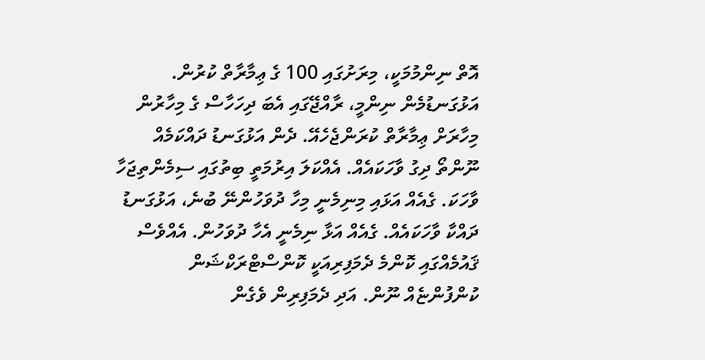އޮތް ނިންމުމަކީ، މިރަށުގައި 100 ގެ ޢިމާރާތް ކުރުން. އަޅުގަނޑުމެން ނިންމީ، ރާއްޖޭގައި އެބަ ދިހަހާސް ގެ މިހާރުން މިހާރަށް ޢިމާރާތް ކުރަންޖެހެއޭ. ދެން އަޅުގަނޑު ދައްކަމެއް ނޫންތޯ ދިގު ވާހަކައެއް. އެއްކަލަ އިރުމަތީ ބިތުގައި ސިމެންތިޖަހާ ވާހަކަ. ގެއެއް އަޅައި މިނިމެނީ މިހާ ދުވަހުންނޭ ބުނެ، އަޅުގަނޑު ދައްކާ ވާހަކައެއް. ގެއެއް އަޅާ ނިމެނީ އެހާ ދުވަހުން. އެއްވެސް ޤައުމެއްގައި ކޮންމެ ދެމަފިރިއަކީ ކޮންސްޓްރަކްޝަން ކުންފުންޏެއް ނޫން. އަދި ދެމަފިރިން ވެގެން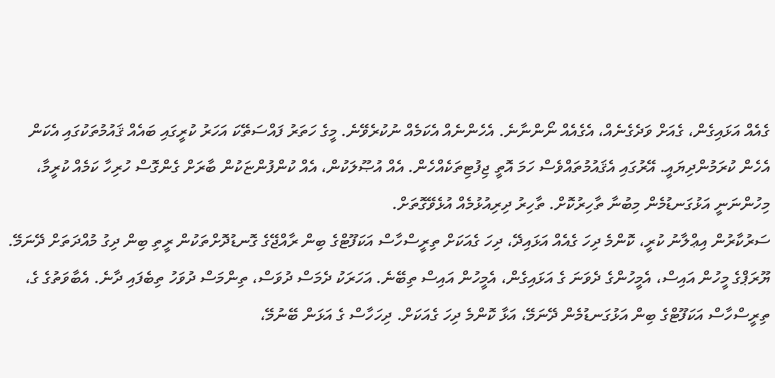ގެއެއް އަޅައިގެން، ގެއަށް ވަދެގެނެއް، އެގެއެއް ނޯންނާނެ. އެހެންނެއް އެކަމެއް ނުކުރެވޭނެ. މީގެ ހަތަރު ފައްސަތޭކަ އަހަރު ކުރީގައި ބައެއް ޤައުމުތަކުގައި އެކަން އެހެން ކުރަމުންދިޔައީ. އޭރުގައި އެޤައުމުތައްވެސް ހަމަ އޮތީ ޖިފުޓިތަކެއްހެން. އެއް އުޞޫލަކުން، އެއް ކުންފުންޏަކުން ބާރަށް ގެންގޮސް ހުރިހާ ކަމެއް ކުރީމާ، މިހުންނަނީ އަޅުގަނޑުމެން މިބުނާ ތާހިރުކޮށް. ތާހިރު ދިރިއުޅުމެއް އުޅެވޭގޮތަށް.
ސަރުކާރުން އިޢްލާނު ކުރީ، ކޮންމެ ދިހަ ގެއެއް އަޅައިދޭ، ދިހަ ގެއަކަށް ތިރީސްހާސް އަކަފޫޓްގެ ބިން ރާއްޖޭގެ ގޮނޑުދޮށްތަކުން ރީތި ބިން ދިގު މުއްދަތަށް ދޭނަމޭ. ޔޫރަޕްގެ މީހުން އައިސް، އެމީހުންގެ ދެވަނަ ގެ އަޅައިގެން، އެމީހުން އައިސް ތިބޭނެ. އަހަރަކު ދެމަސް ދުވަސް، ތިންމަސް ދުވަހު ތިބެފައި ދާނެ. އެބާވަތުގެ ގެ، ތިރީސްހާސް އަކަފޫޓްގެ ބިން އަޅުގަނޑުމެން ދޭނަމޭ، އަޅާ ކޮންމެ ދިހަ ގެއަކަށް. ދިހަހާސް ގެ އަޅަން ބޭނުމޭ،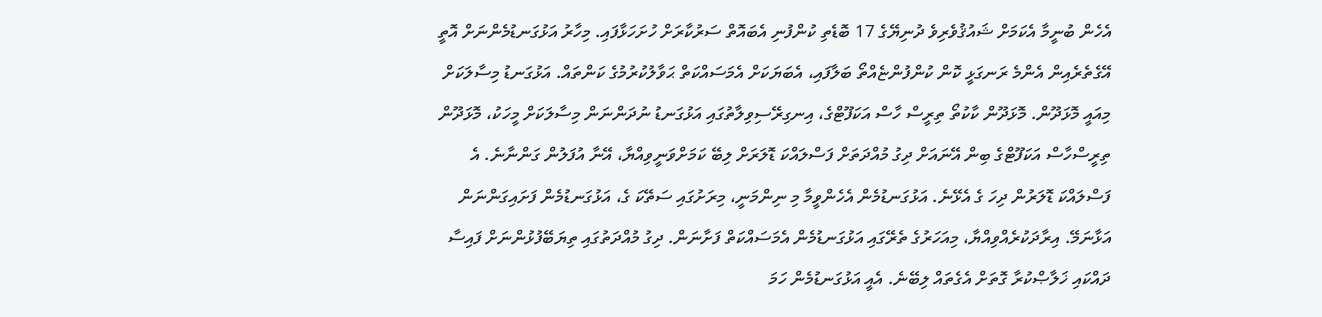އެހެން ބުނީމާ އެކަމަށް ޝައުޤުވެރިވެ ދުނިޔޭގެ 17 ބޮޑެތި ކުންފުނި އެބައޮތް ސަރުކާރަށް ހުށަހަޅާފައި. މިހާރު އަޅުގަނޑުމެންނަށް އޮތީ އޭގެތެރެއިން އެންމެ ރަނގަޅީ ކޮން ކުންފުންޏެއްތޯ ބަލާފައި، އެބަޔަކަށް އެމަސައްކަތް ޙަވާލުކުރުމުގެ ކަންތައް. އަޅުގަނޑު މިސާލަކަށް މިއައީ މޮޅަދޫން. މޮޅަދޫން ކާކުތޯ ތިރީސް ހާސް އަކަފޫޓްގެ، އިނގިރޭސިވިލާތުގައި އަޅުގަނޑު ނުދަންނަން މިސާލަކަށް މީހަކު، މޮޅަދޫން ތިރީސްހާސް އަކަފޫޓްގެ ބިން އޭނައަށް ދިގު މުއްދަތަށް ފަސްލައްކަ ޑޮލަރަށް ލިބޭ ކަމަށްވަނީވިއްޔާ، އޭނާ އުފަލުން ގަންނާނެ. އެ ފަސްލައްކަ ޑޮލަރުން ދިހަ ގެ އެޅޭނެ. އަޅުގަނޑުމެން އެހެންވީމާ މި ނިންމަނީ، މިރަށުގައި ސަތޭކަ ގެ، އަޅުގަނޑުމެން ފަށައިގަންނަން އަޅާނަމޭ. އިރާދަކުރެއްވިއްޔާ، މިއަހަރުގެ ތެރޭގައި އަޅުގަނޑުމެން އެމަސައްކަތް ފަށާނަން. ދިގު މުއްދަތުގައި ތިޔަބޭފުޅުންނަށް ފައިސާ ދައްކައި ޚަލާޞްކުރާ ގޮތަށް އެގެތައް ލިބޭނެ. އެއީ އަޅުގަނޑުމެން ހަމަ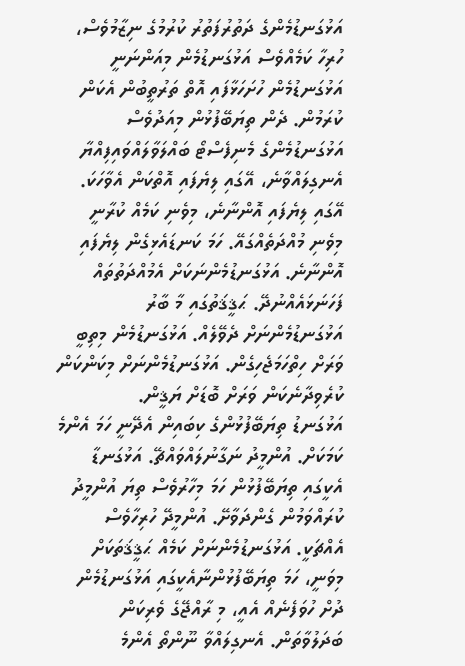އަޅުގަނޑުމެންގެ ދަތުރުފަތުރު ކުރުމުގެ ނިޒާމުވެސް، ހުރިހާ ކަމެއްވެސް އަޅުގަނޑުމެން މިއަންނަނީ އަޅުގަނޑުމެން ހުށަހަޅާފައި އޮތް ތަރުތީބުން އެކަން ކުރަމުން. ދެން ތިޔަބޭފުޅުން މިއަދުވެސް އަޅުގަނޑުމެންގެ މެނިފެސްޓޯ ބައްލަވާލައްވައިފިއްޔާ އެނގިލައްވާނެ، އޭގައި ލިޔެފައި އޮތްކަން އެވާހަކަ. އޭގައި ލިޔެފައި އޮންނާނެ، މިވެނި ކަމެއް ކުރާނީ މިވެނި މުއްދަތެއްގައޭ. ހަމަ ކަނޑައެޅިގެން ލިޔެފައި އޮންނާނެ. އަޅުގަނޑުމެންނަކަށް އެމުއްދަތުތައް ފަހަނަޅައެއްނުދޭ. ޙަޤީޤަތުގައި މާ ބާރު އަޅުގަނޑުމެންނަށް ދެވޭލެއް. އަޅުގަނޑުމެން މިތިބީ ވަރަށް ހިތްހަމަޖެހިގެން. އަޅުގަނޑުމެންނަށް މިކަންކަން ކުރެވިދާނެކަން ވަރަށް ބޮޑަށް ޔަޤީން.
އަޅުގަނޑު ތިޔަބޭފުޅުންގެ ކިބައިން އެދޭނީ ހަމަ އެންމެ ކަމަކަށް. އުންމީދު ނަގާނުލައްވައްޗޭ. އަޅުގަނޑާ އެކީގައި ތިޔަބޭފުޅުން ހަމަ މިހާރުވެސް ތިޔަ އުންމީދު ކުރައްވަމުން ގެންދަވާށޭ. އުންމީދޭ ހުރިހާވެސް އެއްޗަކީ. އަޅުގަނޑުމެންނަށް ކަމެއް ޙަޤީޤަތަކަށް މިވަނީ، ހަމަ ތިޔަބޭފުޅުންނާއެކީގައި އަޅުގަނޑުމެން ދުށް ހުވަފެނެއް އެއީ، މި ރާއްޖޭގެ ވެރިކަން ބަދަލުވާތަން. އެނގިލައްވާ ނޫންތޯ އެންމެ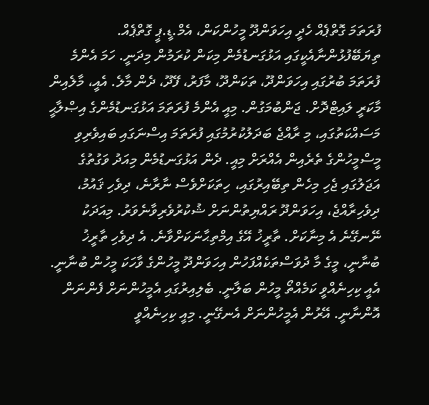ފުރަތަމަ ގޮތްޕެއް ހެދީ އިހަވަންދޫ މީހުންކަން، އެމް.ޑީ.ޕީ ގޮތްޕެއް. ތިޔަބޭފުޅުންނާއެކީގައި އަޅުގަނޑުމެން މިކަން ކުރަމުން މިދަނީ. ހަމަ އެންމެ ފުރަތަމަ ބުރުގައި އިހަވަންދޫ، ތަކަންދޫ، މާފަރު، ފޭދޫ، ދެން މާލެ. އެއީ، މާލެއިން މާކަރީ ލައިޓްދޮށް. ޖަންބުމަގުން. މިއީ އެންމެ ފުރަތަމަ އަޅުގަނޑުމެންގެ އިޞްލާޙީ މަސައްކަތުގައި، މި ރާއްޖެ ބަދަލުކުރުމުގައި ފުރަތަމަ އިސްނަގައި ބައިވެރިވި މީސްމީހުންގެ ތެރެއިން އެއްރަށް މިއީ. ދެން އަޅުގަނޑުމެން މިއަދު ވަގުތުގެ އަޖަލުގައި ޖެހި މިހެން ތިބޭއިރުގައި، ހިތަކަށްވެސް ނާރާނެ، ދިވެހި ޤައުމު، ދިވެހިރާއްޖެ، އިހަވަންދޫ ރައްޔިތުންނަށް ޝުކުރުވެރިވާނެވަރު. މިއަދަކު ނޭނގޭނެ އެ މިނާކަށް. ތާރީޚު އޭގެ އިމްތިޙާނަކަށްވާނެ. އެ ދިވެހި ތާރީޚު ބުނާނީ، މީގެ މާ ދުވަސްތަކެއްފަހުން އިހަވަންދޫ މީހުންގެ ވާހަކަ މީހުން ބުނާނީ. އެއީ ކިހިނެއްވީ ކަމެއްތޯ މީހުން ބަލާނީ. ބެލިއިރުގައި އެމީހުންނަށް ފެންނަން އޮންނާނީ. އޭރުން އެމީހުންނަށް އެނގޭނީ. މިއީ ކިހިނެއްވީ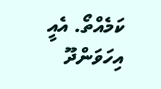ކަމެއްތޯ. އެއީ އިހަވަންދޫ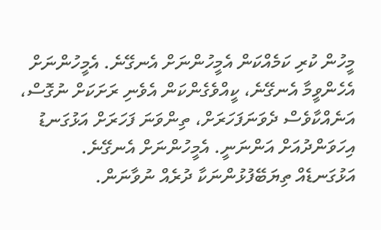މީހުން ކުރި ކަމެއްކަން އެމީހުންނަށް އެނގޭނެ. އެމީހުންނަށް އެހެންވީމާ އެނގޭނެ، ކީއްވެގެންކަން އެވެނި ރަށަކަށް ނުގޮސް، އަނެއްކާވެސް ދެވަނަފަހަރަށް، ތިންވަނަ ފަހަރަށް އަޅުގަނޑު އިހަވަންދުއަށް އަންނަނީ. އެމީހުންނަށް އެނގޭނެ.
އަޅުގަނޑެއް ތިޔަބޭފުޅުންނަކާ ދުރެއް ނުވާނަން.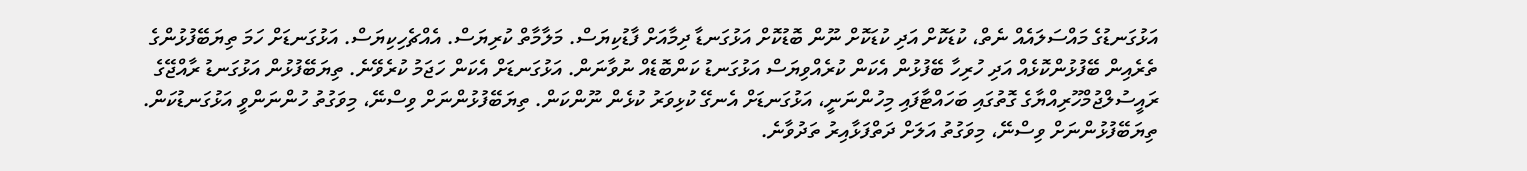އަޅުގަނޑުގެ މައްސަލައެއް ނެތް، ކުޑަކޮށް އަދި ކުޑަކޮށް ނޫން ބޮޑުކޮށް އަޅުގަނޑާ ދިމާއަށް ފާޑުކިޔަސް. މަލާމާތް ކުރިޔަސް. އެއްޗެހިކިޔަސް. އަޅުގަނޑަށް ހަމަ ތިޔަބޭފުޅުންގެ ތެރެއިން ބޭފުޅުންކޮޅެއް އަދި ހުރިހާ ބޭފުޅުން އެކަން ކުރެއްވިޔަސް އަޅުގަނޑު ކަންބޮޑެއް ނުވާނަން. އަޅުގަނޑަށް އެކަން ހަޖަމު ކުރެވޭނެ. ތިޔަބޭފުޅުން އަޅުގަނޑު ރާއްޖޭގެ ރައީސުލްޖުމްހޫރިއްޔާގެ ގޮތުގައި ބަހައްޓާފައި މިހުންނަނީ، އަޅުގަނޑަށް އެނގޭ ކުޅިވަރު ކުޅެން ނޫންކަން. ތިޔަބޭފުޅުންނަށް ވިސްނޭ، މިވަގުތު ހުންނަންވީ އަޅުގަނޑުކަން. ތިޔަބޭފުޅުންނަށް ވިސްނޭ، މިވަގުތު އަލަށް ދަތްފަޅާއިރު ތަދުވާނެ.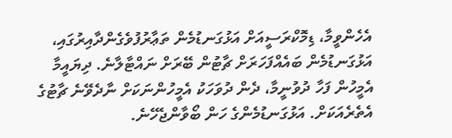އެހެންވީމާ، ޑިމޮކްރަސީއަށް އަޅުގަނޑުމެން ތަޢާރުފުވެގެންދާއިރުގައި، އަޅުގަނޑުމެން ބައެއްފަހަރަށް ޗާޓުން ބޭރަށް ނައްޓާލާނެ. ދިޔައީމާ އެމީހުން ފަހާ ދުވުނީމާ، ދެން ދުވަހަކު އެމީހުންނަކަށް ނާދެވޭނެ ޗާޓުގެ އެތެރެއަކަށް. އަޅުގަނޑުމެންގެ ހަން ބޯވާންޖެހޭނެ.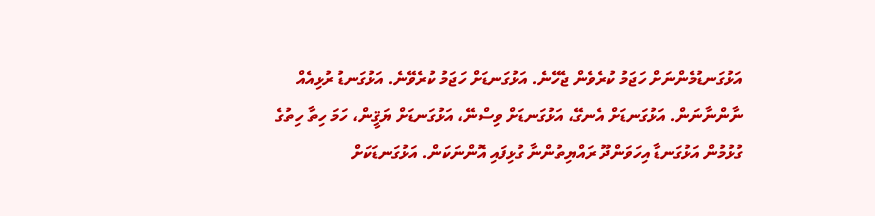އަޅުގަނޑުމެންނަށް ހަޖަމު ކުރެވެން ޖެހޭނެ. އަޅުގަނޑަށް ހަޖަމު ކުރެވޭނެ. އަޅުގަނޑު ރުޅިއެއް ނާންނާނަން. އަޅުގަނޑަށް އެނގޭ، އަޅުގަނޑަށް ވިސްނޭ، އަޅުގަނޑަށް ޔަޤީން، ހަމަ ހިތާ ހިތުގެ ގުޅުމުން އަޅުގަނޑާ އިހަވަންދޫ ރައްޔިތުންނާ ގުޅިފައި އޮންނަކަން. އަޅުގަނޑަކަށް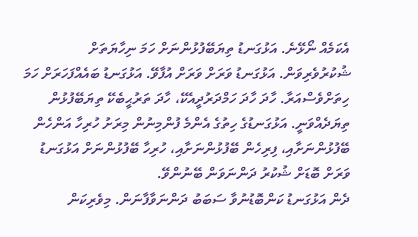އެކަމެއް ނޯޅޭނެ. އަޅުގަނޑު ތިޔަބޭފުޅުންނަށް ހަމަ ނިހާޔަތަށް ޝުކުރުވެރިވަން. އަޅުގަނޑު ވަރަށް ވަރަށް އުފާވޭ. އަޅުގަނޑު ބައެއްފަހަރަށް ހަމަ ހިތަށްވެސްއަރާ. ހާދަ ހާދަ ހަމްދަރުދީއެކޭ، ހާދަ ތަރުޙީބެކޭ ތިޔަބޭފުޅުން ތިޔަދެއްވަނީ. އަޅުގަނޑުގެ ހިތުގެ އެންމެ ފުންމިނުން މިރަށު ހުރިހާ އަންހެން ބޭފުޅުންނަށާއި، ފިރިހެން ބޭފުޅުންނަށާއި، ހުރިހާ ބޭފުޅުންނަށް އަޅުގަނޑު ވަރަށް ބޮޑަށް ޝުކުރު ދަންނަވަން ބޭނުންވޭ.
ދެން އަޅުގަނޑު ކަންބޮޑުނުވާ ސަބަބު ދަންނަވާފާނަން. މިވެރިކަން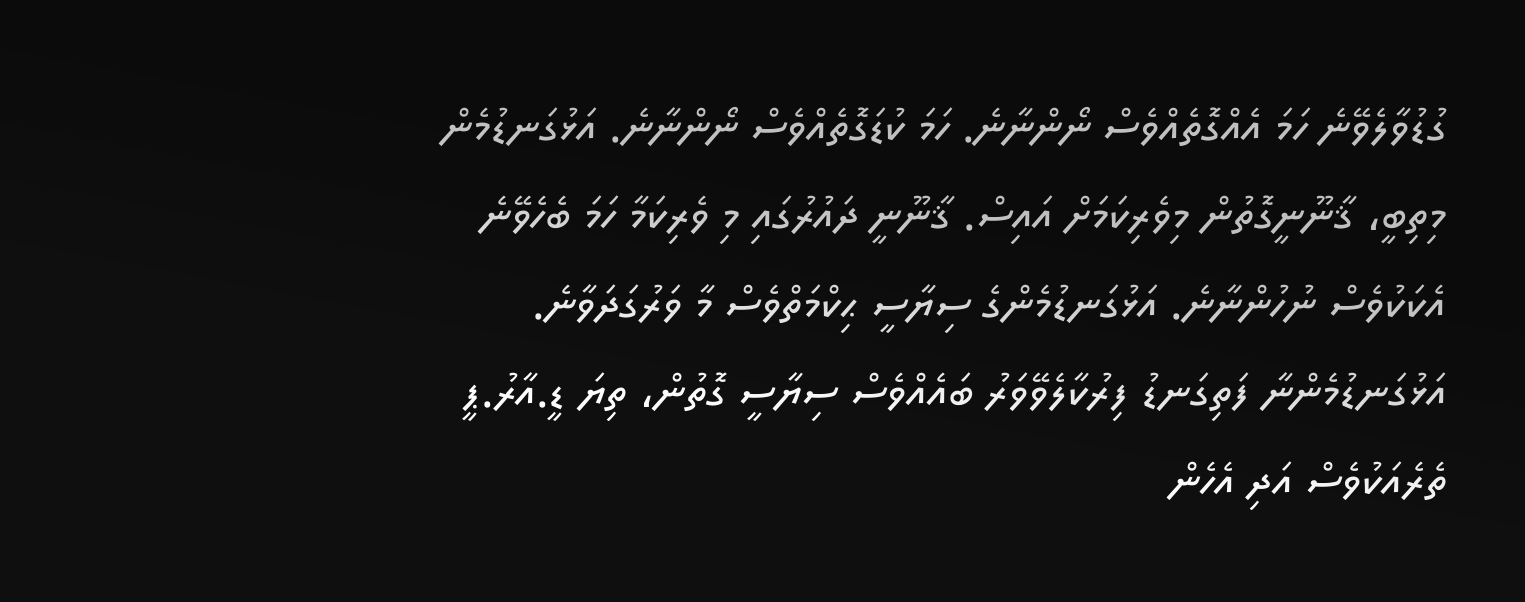ގުޑުވާލެވޭނެ ހަމަ އެއްގޮތެއްވެސް ނޯންނާނެ. ހަމަ ކުޑަގޮތެއްވެސް ނޯންނާނެ. އަޅުގަނޑުމެން މިތިބީ، ޤާނޫނީގޮތުން މިވެރިކަމަށް އައިސް. ޤާނޫނީ ދައުރުގައި މި ވެރިކަމާ ހަމަ ބެހެވޭނެ އެކަކުވެސް ނުހުންނާނެ. އަޅުގަނޑުމެންގެ ސިޔާސީ ޙިކްމަތްވެސް މާ ވަރުގަދަވާނެ. އަޅުގަނޑުމެންނާ ފަތިގަނޑު ފިރުކާލެވޭވަރު ބައެއްވެސް ސިޔާސީ ގޮތުން، ތިޔަ ޑީ.އާރު.ޕީ ތެރެއަކުވެސް އަދި އެހެން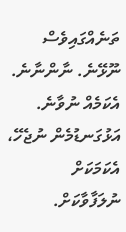ތަނެއްގައިވެސް ނޫޅޭނެ. ނާންނާނެ. އެކަމެއް ނުވާނެ. އަޅުގަނޑުމެން ނުޖެހޭ، އެކަމަކަށް ނުލަފާވާކަށް.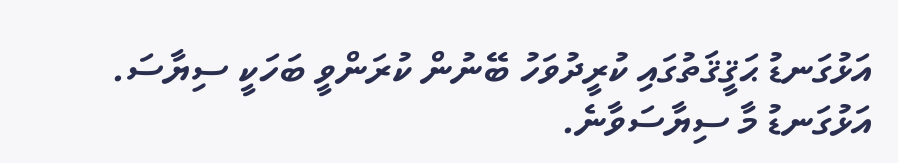އަޅުގަނޑު ޙަޤީޤަތުގައި ކުރީދުވަހު ބޭނުން ކުރަންވީ ބަހަކީ ސިޔާސަ. އަޅުގަނޑު މާ ސިޔާސަވާނެ.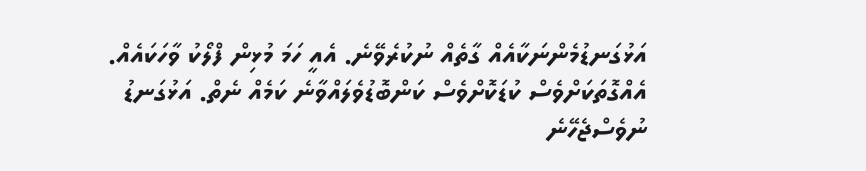އަޅުގަނޑުމެންނަކާއެއް ގާތެއް ނުކުރެވޭނެ. އެއީ ހަމަ މުޅިން ފްލޯކު ވާހަކައެއް. އެއްގޮތަކަށްވެސް ކުޑަކޮށްވެސް ކަންބޮޑުވެލައްވާނެ ކަމެއް ނެތް. އަޅުގަނޑު ނުވެސްޖެހޭނެ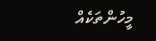މީހުންތަކެއް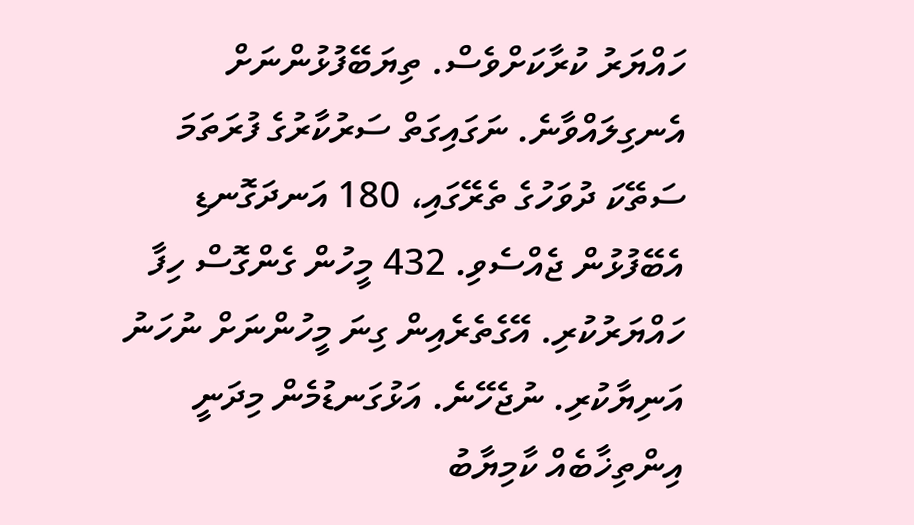ހައްޔަރު ކުރާކަށްވެސް. ތިޔަބޭފުޅުންނަށް އެނގިލައްވާނެ. ނަގައިގަތް ސަރުކާރުގެ ފުރަތަމަ ސަތޭކަ ދުވަހުގެ ތެރޭގައި، 180 އަނދަގޮނޑި އެބޭފުޅުން ޖެއްސެވި. 432 މީހުން ގެންގޮސް ހިފާ ހައްޔަރުކުރި. އޭގެތެރެއިން ގިނަ މީހުންނަށް ނުހަނު އަނިޔާކުރި. ނުޖެހޭނެ. އަޅުގަނޑުމެން މިދަނީ އިންތިޚާބެއް ކާމިޔާބު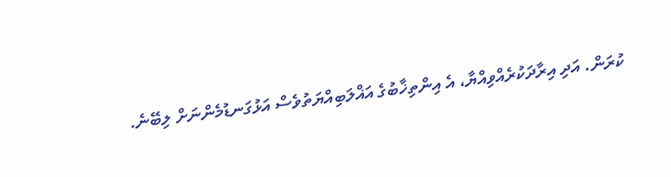ކުރަން. އަދި އިރާދަކުރެއްވިއްޔާ، އެ އިންތިޚާބުގެ އަޣްލަބިއްޔަތުވެސް އަޅުގަނޑުމެންނަށް ލިބޭނެ.